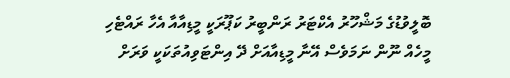ބޮލީވުޑުގެ މަޝްހޫރު އެކްޓަރު ރަންބީރު ކަޕޫރަކީ މީޑިއާއާ އެހާ ރައްޓެހި މީހެއް ނޫން ނަމަވެސް އޭނާ މީޑިއާއަށް ދޭ އިންޓަވިއުތަކަކީ ވަރަށް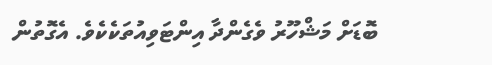ބޮޑަށް މަޝްހޫރު ވެގެންދާ އިންޓަވިއުތަކެކެވެ. އެގޮތުން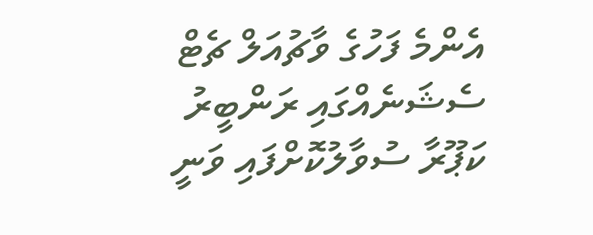އެންމެ ފަހުގެ ވާޗުއަލް ޗެޓް ސެޝަނެއްގައި ރަންބީރު ކަޕޫރާ ސުވާލުކޮށްފައި ވަނީ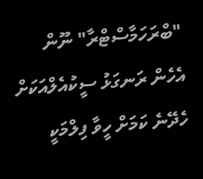"ބްރަހަމާސްޓްރާ" ނޫން އެހެން ރަނގަޅު ސީކުއެލްއަކަށް ހެދޭނެ ކަމަށް ހީވާ ފިލްމަކީ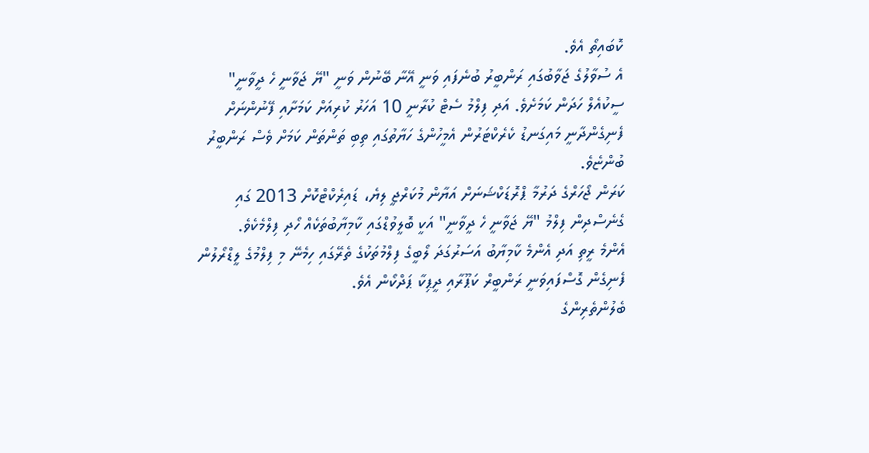ކޮބައިތޯ އެވެ.
އެ ސުވާލުގެ ޖަވާބުގައި ރަންބީރު ބުނެފައި ވަނީ އޭނާ ބޭނުން ވަނީ "ޔޭ ޖަވާނީ ހެ ދީވާނީ" ސީކުއެލް ހަދަން ކަމަށެވެ. އަދި ފިލްމު ސެޓް ކުރާނީ 10 އަހަރު ކުރިއަށް ކަމަށާއި ފޭނުންނަށް ފެނިގެންދާނީ މައިގަނޑު ކެރެކްޓަރުން އެމީހުންގެ ހަޔާތުގައި ތިބި ތަންތަން ކަމަށް ވެސް ރަންބީރު ބުންޏެވެ.
ކަރަން ޖޯހަރްގެ ދަރުމާ ޕްރޮޑަކްޝަނަށް އަޔާން މުކަރްޖީ ލިޔެ، ޑައިރެކްޓްކޮށް 2013 ގައި ގެނެސްދިން ފިލްމު "ޔޭ ޖަވާނީ ހެ ދީވާނީ" އަކީ ބޮލީވުޑްގައި ކާމިޔާބުތަކެއް ހޯދި ފިލްމެކެވެ.
އެންމެ ރީތި އަދި އެންމެ ކާމިޔާބު އަސަރުގަދަ ލޯބީގެ ފިލްމުތަކުގެ ތެރޭގައި ހިމެނޭ މި ފިލްމުގެ ލީޑްރޯލުން ފެނިގެން ގޮސްފައިވަނީ ރަންބީރް ކަޕޫރާއި ދީޕިކާ ޕަދްކޯން އެވެ.
ބެލުންތެރިންގެ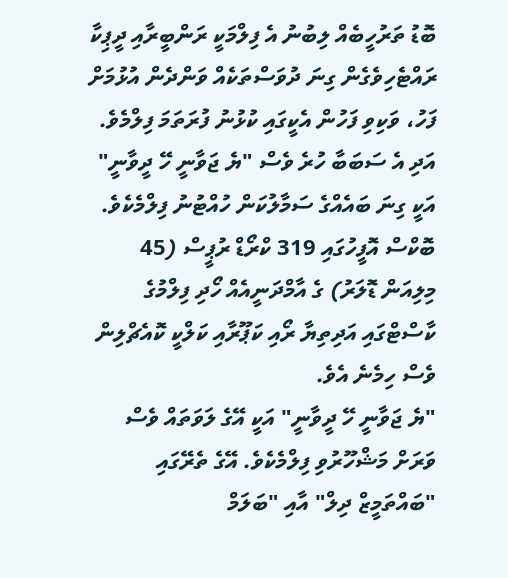ބޮޑު ތަރުހީބެއް ލިބުނު އެ ފިލްމަކީ ރަންބީރާއި ދީޕިކާ ރައްޓެހިވެގެން ގިނަ ދުވަސްތަކެއް ވަންދެން އުޅުމަށް ފަހު، ވަކިވި ފަހުން އެކީގައި ކުޅުނު ފުރަތަމަ ފިލްމެވެ. އަދި އެ ސަބަބާ ހުރެ ވެސް "ޔެ ޖަވާނީ ހޭ ދީވާނީ" އަކީ ގިނަ ބައެއްގެ ސަމާލުކަން ހުއްޓުނު ފިލްމެކެވެ.
ބޮކްސް އޮފީހުގައި 319 ކްރޯޑް ރުޕީސް (45 މިލިއަން ޑޮލަރު) ގެ އާމްދަނީއެއް ހޯދި ފިލްމުގެ ކާސްޓްގައި އަދިތިޔާ ރޯއި ކަޕޫރާއި ކަލްކީ ކޮއެޗްލިން ވެސް ހިމެނެ އެވެ.
"ޔެ ޖަވާނީ ހޭ ދީވާނީ" އަކީ އޭގެ ލަވަތައް ވެސް ވަރަށް މަޝްހޫރުވި ފިލްމެކެވެ. އޭގެ ތެރޭގައި "ބައްތަމީޒް ދިލް" އާއި "ބަލަމް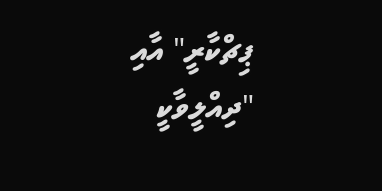ޕިޗްކާރީ" އާއި "ދިއްލީވާކީ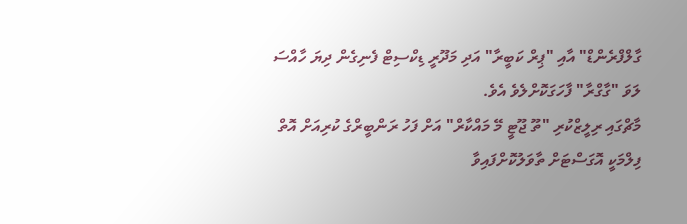ގާލްފްރެންޑް" އާއި "ޕިރް ކަބީރާ" އަދި މަދޫރީ ޑިކްސިޓް ފެނިގެން ދިޔަ ހާއްސަ ލަވަ "ގާގްރާ" ފާހަގަކޮށްލެވެ އެވެ.
މާޗްގައި ރިލީޒްކުރި "ތޫ ޖޫޓީ މޭ މައްކާރް" އަށް ފަހު ރަންބީރްގެ ކުރިއަށް އޮތް ފިލްމަކީ އޮގަސްޓަށް ތާވަލުކޮށްފައިވާ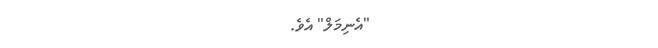"އެނިމަލް" އެވެ.